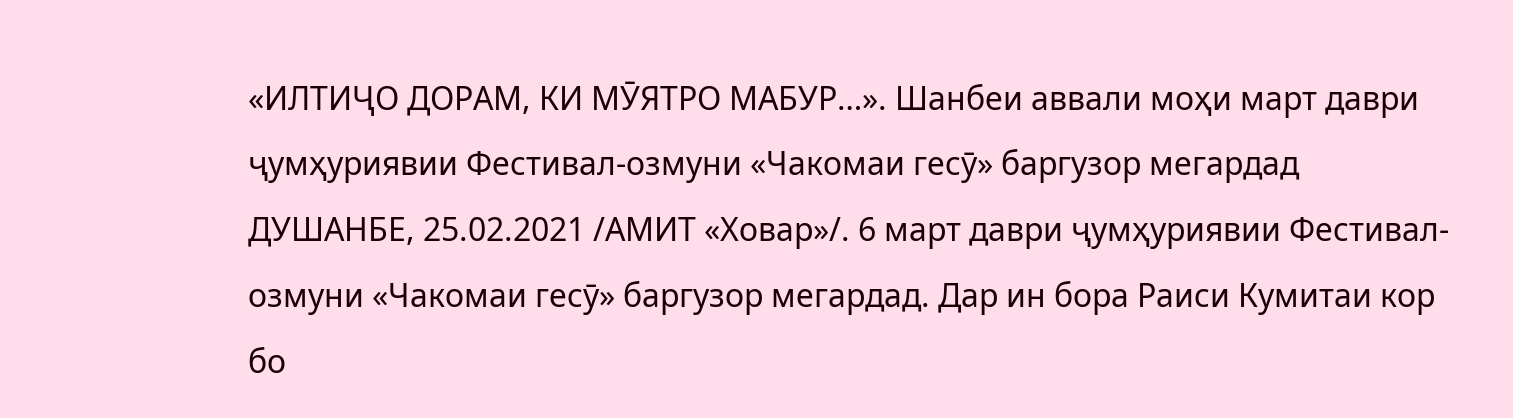«ИЛТИҶО ДОРАМ, КИ МӮЯТРО МАБУР…». Шанбеи аввали моҳи март даври ҷумҳуриявии Фестивал-озмуни «Чакомаи гесӯ» баргузор мегардад
ДУШАНБЕ, 25.02.2021 /АМИТ «Ховар»/. 6 март даври ҷумҳуриявии Фестивал-озмуни «Чакомаи гесӯ» баргузор мегардад. Дар ин бора Раиси Кумитаи кор бо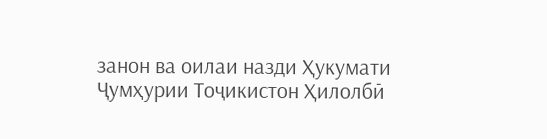занон ва оилаи назди Ҳукумати Ҷумҳурии Тоҷикистон Ҳилолбӣ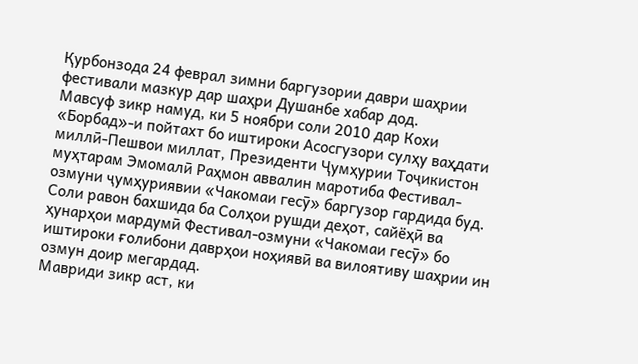Қурбонзода 24 феврал зимни баргузории даври шаҳрии фестивали мазкур дар шаҳри Душанбе хабар дод.
Мавсуф зикр намуд, ки 5 ноябри соли 2010 дар Кохи «Борбад»-и пойтахт бо иштироки Асосгузори сулҳу ваҳдати миллӣ-Пешвои миллат, Президенти Ҷумҳурии Тоҷикистон муҳтарам Эмомалӣ Раҳмон аввалин маротиба Фестивал-озмуни ҷумҳуриявии «Чакомаи гесӯ» баргузор гардида буд.
Соли равон бахшида ба Солҳои рушди деҳот, сайёҳӣ ва ҳунарҳои мардумӣ Фестивал-озмуни «Чакомаи гесӯ» бо иштироки ғолибони даврҳои ноҳиявӣ ва вилоятиву шаҳрии ин озмун доир мегардад.
Мавриди зикр аст, ки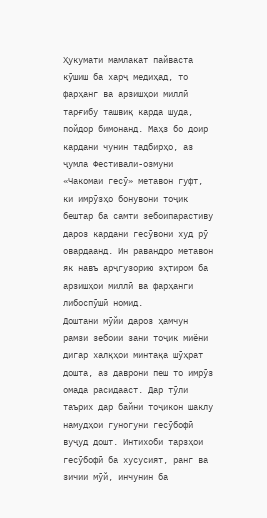Ҳукумати мамлакат пайваста кӯшиш ба харҷ медиҳад, то фарҳанг ва арзишҳои миллӣ тарғибу ташвиқ карда шуда, пойдор бимонанд. Маҳз бо доир кардани чунин тадбирҳо, аз ҷумла Фестивали-озмуни «Чакомаи гесӯ» метавон гуфт, ки имрӯзҳо бонувони тоҷик бештар ба самти зебоипарастиву дароз кардани гесӯвони худ рӯ овардаанд. Ин равандро метавон як навъ арҷгузорию эҳтиром ба арзишҳои миллӣ ва фарҳанги либоспӯшӣ номид.
Доштани мӯйи дароз ҳамчун рамзи зебоии зани тоҷик миёни дигар халқҳои минтақа шӯҳрат дошта, аз даврони пеш то имрӯз омада расидааст. Дар тӯли таърих дар байни тоҷикон шаклу намудҳои гуногуни гесӯбофӣ вуҷуд дошт. Интихоби тарзҳои гесӯбофӣ ба хусусият, ранг ва зичии мӯй, инчунин ба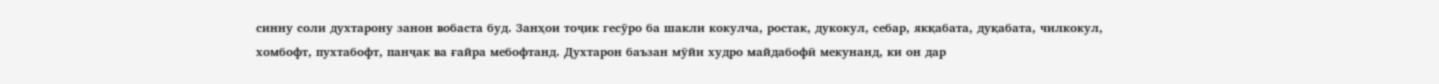синну соли духтарону занон вобаста буд. Занҳои тоҷик гесӯро ба шакли кокулча, ростак, дукокул, себар, якқабата, дуқабата, чилкокул, хомбофт, пухтабофт, панҷак ва ғайра мебофтанд. Духтарон баъзан мӯйи худро майдабофӣ мекунанд, ки он дар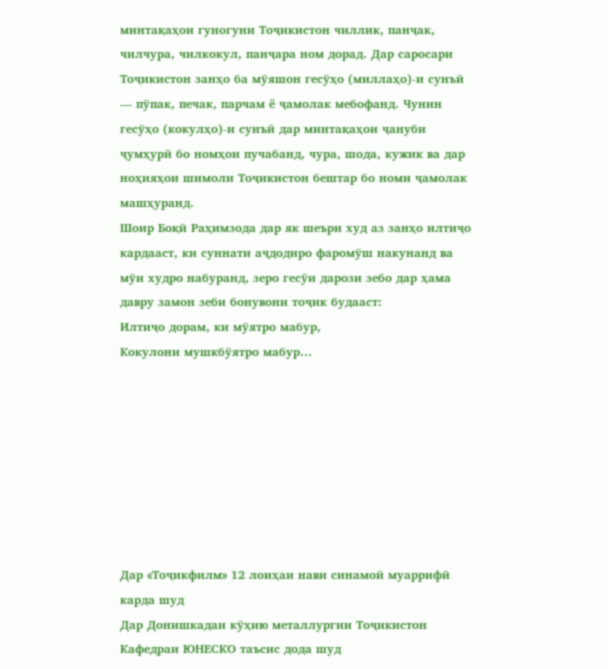минтақаҳои гуногуни Тоҷикистон чиллик, панҷак, чилчура, чилкокул, панҷара ном дорад. Дар саросари Тоҷикистон занҳо ба мӯяшон гесӯҳо (миллаҳо)-и сунъӣ — пӯпак, печак, парчам ё ҷамолак мебофанд. Чунин гесӯҳо (кокулҳо)-и сунъӣ дар минтақаҳои ҷануби ҷумҳурӣ бо номҳои пучабанд, чура, шода, кужик ва дар ноҳияҳои шимоли Тоҷикистон бештар бо номи ҷамолак машҳуранд.
Шоир Боқӣ Раҳимзода дар як шеъри худ аз занҳо илтиҷо кардааст, ки суннати аҷдодиро фаромӯш накунанд ва мӯи худро набуранд, зеро гесӯи дарози зебо дар ҳама давру замон зеби бонувони тоҷик будааст:
Илтиҷо дорам, ки мӯятро мабур,
Кокулони мушкбӯятро мабур…








Дар «Тоҷикфилм» 12 лоиҳаи нави синамоӣ муаррифӣ карда шуд
Дар Донишкадаи кӯҳию металлургии Тоҷикистон Кафедраи ЮНЕСКО таъсис дода шуд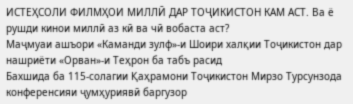ИСТЕҲСОЛИ ФИЛМҲОИ МИЛЛӢ ДАР ТОҶИКИСТОН КАМ АСТ. Ва ё рушди кинои миллӣ аз кӣ ва чӣ вобаста аст?
Маҷмуаи ашъори «Каманди зулф»-и Шоири халқии Тоҷикистон дар нашриёти «Орван»-и Теҳрон ба табъ расид
Бахшида ба 115-солагии Қаҳрамони Тоҷикистон Мирзо Турсунзода конференсияи ҷумҳуриявӣ баргузор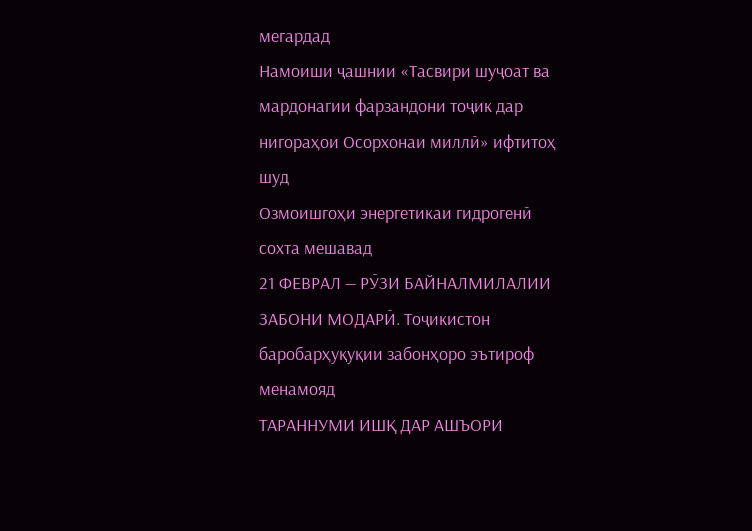мегардад
Намоиши ҷашнии «Тасвири шуҷоат ва мардонагии фарзандони тоҷик дар нигораҳои Осорхонаи миллӣ» ифтитоҳ шуд
Озмоишгоҳи энергетикаи гидрогенӣ сохта мешавад
21 ФЕВРАЛ — РӮЗИ БАЙНАЛМИЛАЛИИ ЗАБОНИ МОДАРӢ. Тоҷикистон баробарҳуқуқии забонҳоро эътироф менамояд
ТАРАННУМИ ИШҚ ДАР АШЪОРИ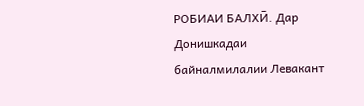РОБИАИ БАЛХӢ. Дар Донишкадаи байналмилалии Левакант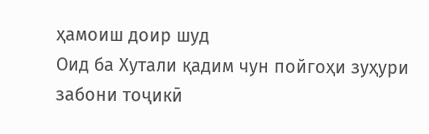ҳамоиш доир шуд
Оид ба Хутали қадим чун пойгоҳи зуҳури забони тоҷикӣ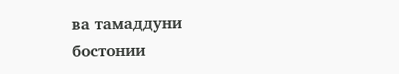ва тамаддуни бостонии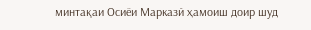минтақаи Осиёи Марказӣ ҳамоиш доир шуд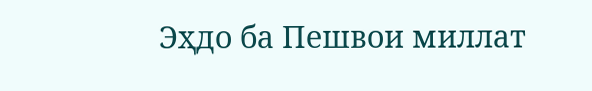Эҳдо ба Пешвои миллат